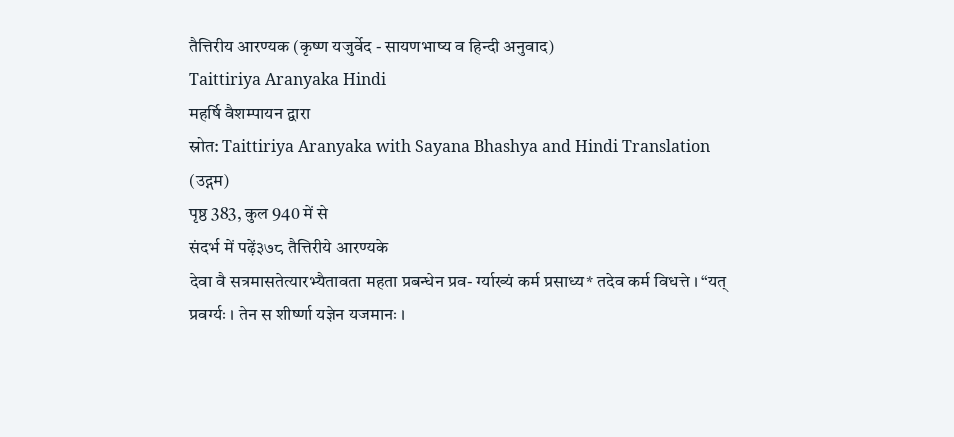तैत्तिरीय आरण्यक (कृष्ण यजुर्वेद - सायणभाष्य व हिन्दी अनुवाद)
Taittiriya Aranyaka Hindi
महर्षि वैशम्पायन द्वारा
स्रोत: Taittiriya Aranyaka with Sayana Bhashya and Hindi Translation (उद्गम)
पृष्ठ 383, कुल 940 में से
संदर्भ में पढ़ें३७८ तैत्तिरीये आरण्यके
देवा वै सत्रमासतेत्यारभ्यैतावता महता प्रबन्धेन प्रव- र्ग्याख्यं कर्म प्रसाध्य* तदेव कर्म विधत्ते । “यत् प्रवर्ग्यः । तेन स शीर्ष्णा यज्ञेन यजमानः ।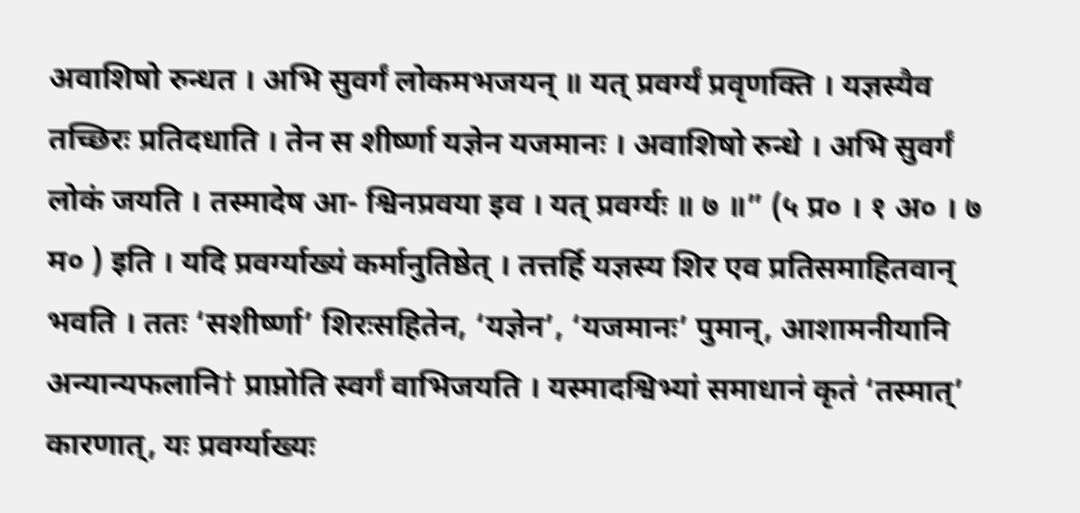अवाशिषो रुन्धत । अभि सुवर्गं लोकमभजयन् ॥ यत् प्रवर्ग्यं प्रवृणक्ति । यज्ञस्यैव तच्छिरः प्रतिदधाति । तेन स शीर्ष्णा यज्ञेन यजमानः । अवाशिषो रुन्धे । अभि सुवर्गं लोकं जयति । तस्मादेष आ- श्विनप्रवया इव । यत् प्रवर्ग्यः ॥ ७ ॥” (५ प्र० । १ अ० । ७ म० ) इति । यदि प्रवर्ग्याख्यं कर्मानुतिष्ठेत् । तत्तर्हि यज्ञस्य शिर एव प्रतिसमाहितवान् भवति । ततः ‘सशीर्ष्णा’ शिरःसहितेन, ‘यज्ञेन’, ‘यजमानः’ पुमान्, आशामनीयानि अन्यान्यफलानि† प्राप्नोति स्वर्गं वाभिजयति । यस्मादश्विभ्यां समाधानं कृतं ‘तस्मात्’ कारणात्, यः प्रवर्ग्याख्यः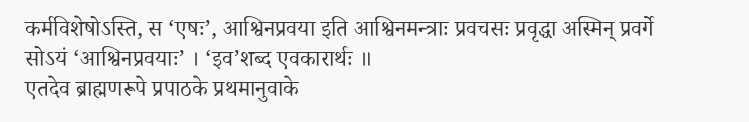कर्मविशेषोऽस्ति, स ‘एषः’, आश्विनप्रवया इति आश्विनमन्त्राः प्रवचसः प्रवृद्धा अस्मिन् प्रवर्गे सोऽयं ‘आश्विनप्रवयाः’ । ‘इव’शब्द एवकारार्थः ॥
एतदेव ब्राह्मणरूपे प्रपाठके प्रथमानुवाके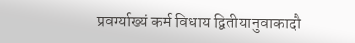प्रवर्ग्याख्यं कर्म विधाय द्वितीयानुवाकादौ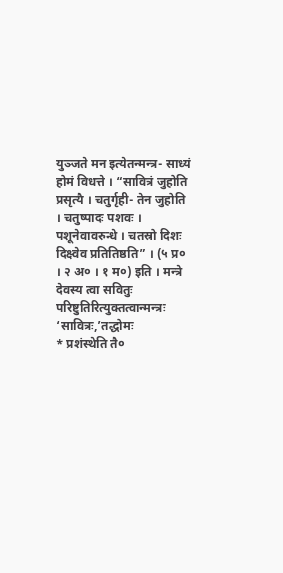युञ्जते मन इत्येतन्मन्त्र- साध्यं होमं विधत्ते । “सावित्रं जुहोति प्रसृत्यै । चतुर्गृही- तेन जुहोति । चतुष्पादः पशवः । पशूनेवावरुन्धे । चतस्रो दिशः दिक्ष्वेव प्रतितिष्ठति” । (५ प्र० । २ अ० । १ म०) इति । मन्त्रे देवस्य त्वा सवितुः परिष्टुतिरित्युक्तत्वान्मन्त्रः ‘सावित्रः,’तद्धोमः
* प्रशंस्थेति तै०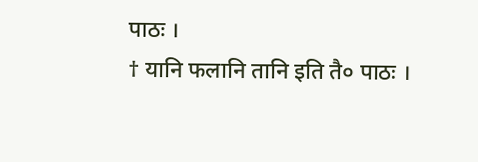पाठः ।
† यानि फलानि तानि इति तै० पाठः ।